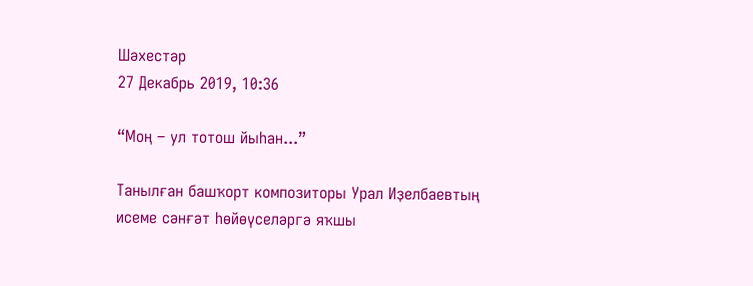Шәхестәр
27 Декабрь 2019, 10:36

“Моң – ул тотош йыһан...”

Танылған башҡорт композиторы Урал Иҙелбаевтың исеме сәнғәт һөйөүселәргә яҡшы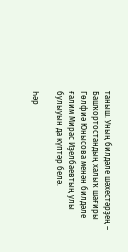таныш. Уның билдәле шәхестәрҙең – Башҡортостандың халыҡ шағиры Гөлфиә Юнысова менән билдәле ғалим Мирас Иҙелбаевтың улы булыуын да күптәр белә.

Һәр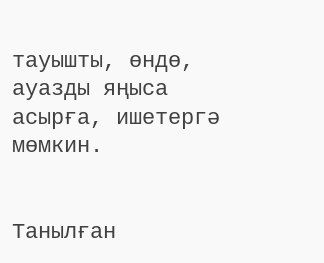тауышты, өндө, ауазды яңыса асырға, ишетергә мөмкин.


Танылған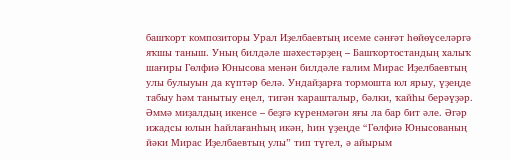башҡорт композиторы Урал Иҙелбаевтың исеме сәнғәт һөйөүселәргә яҡшы таныш. Уның билдәле шәхестәрҙең – Башҡортостандың халыҡ шағиры Гөлфиә Юнысова менән билдәле ғалим Мирас Иҙелбаевтың улы булыуын да күптәр белә. Ундайҙарға тормошта юл ярыу, үҙеңде табыу һәм танытыу еңел, тигән ҡарашталыр, бәлки, ҡайһы берәүҙәр. Әммә миҙалдың икенсе – беҙгә күренмәгән яғы ла бар бит әле. Әгәр ижадсы юлын һайлағанһың икән, һин үҙеңде “Гөлфиә Юнысованың йәки Мирас Иҙелбаевтың улы” тип түгел, ә айырым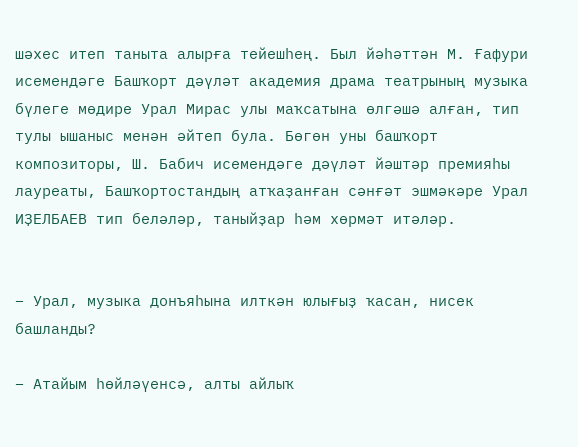шәхес итеп таныта алырға тейешһең. Был йәһәттән М. Ғафури исемендәге Башҡорт дәүләт академия драма театрының музыка бүлеге мөдире Урал Мирас улы маҡсатына өлгәшә алған, тип тулы ышаныс менән әйтеп була. Бөгөн уны башҡорт композиторы, Ш. Бабич исемендәге дәүләт йәштәр премияһы лауреаты, Башҡортостандың атҡаҙанған сәнғәт эшмәкәре Урал ИҘЕЛБАЕВ тип беләләр, таныйҙар һәм хөрмәт итәләр.


– Урал, музыка донъяһына илткән юлығыҙ ҡасан, нисек башланды?

– Атайым һөйләүенсә, алты айлыҡ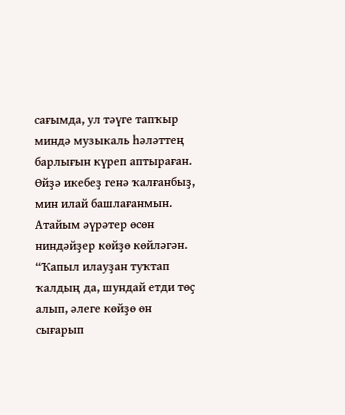сағымда, ул тәүге тапҡыр миндә музыкаль һәләттең барлығын күреп аптыраған. Өйҙә икебеҙ генә ҡалғанбыҙ, мин илай башлағанмын. Атайым әүрәтер өсөн ниндәйҙер көйҙө көйләгән. “Ҡапыл илауҙан туҡтап ҡалдың да, шундай етди төҫ алып, әлеге көйҙө өн сығарып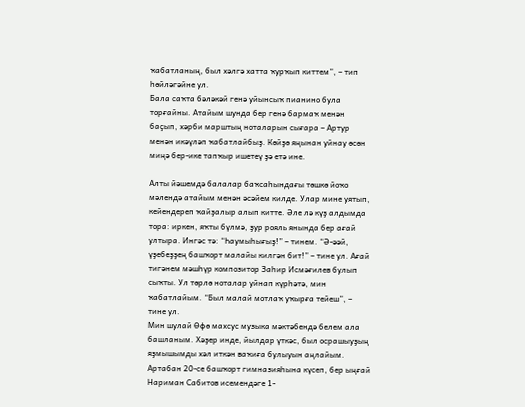ҡабатланың, был хәлгә хатта ҡурҡып киттем”, – тип һөйләгәйне ул.
Бала саҡта бәләкәй генә уйынсыҡ пианино була торғайны. Атайым шунда бер генә бармаҡ менән баҫып, хәрби марштың ноталарын сығара – Артур менән икәүләп ҡабатлайбыҙ. Көйҙө яңынан уйнау өсөн миңә бер-ике тапҡыр ишетеү ҙә етә ине.

Алты йәшемдә балалар баҡсаһындағы төшкө йоҡо мәлендә атайым менән әсәйем килде. Улар мине уятып, кейендереп ҡайҙалыр алып китте. Әле лә күҙ алдымда тора: иркен, яҡты бүлмә, ҙур рояль янында бер ағай ултыра. Ингәс тә: “Һаумыһығыҙ!” – тинем. “Ә-әәй, үҙебеҙҙең башҡорт малайы килгән бит!” – тине ул. Ағай тигәнем мәшһүр композитор Заһир Исмәғилев булып сыҡты. Ул төрлө ноталар уйнап күрһәтә, мин ҡабатлайым. “Был малай мотлаҡ уҡырға тейеш”, – тине ул.
Мин шулай Өфө махсус музыка мәктәбендә белем ала башланым. Хәҙер инде, йылдар үткәс, был осрашыуҙың яҙмышымды хәл иткән ваҡиға булыуын аңлайым. Артабан 20-се башҡорт гимназияһына күсеп, бер ыңғай Нариман Сабитов исемендәге 1-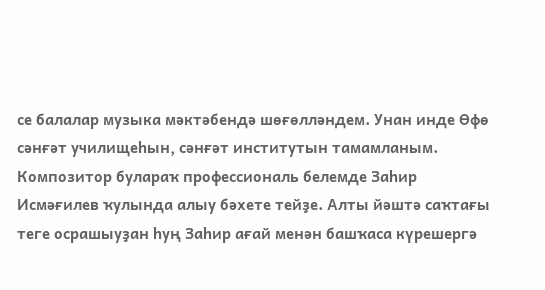се балалар музыка мәктәбендә шөғөлләндем. Унан инде Өфө сәнғәт училищеһын, сәнғәт институтын тамамланым. Композитор булараҡ профессиональ белемде Заһир Исмәғилев ҡулында алыу бәхете тейҙе. Алты йәштә саҡтағы теге осрашыуҙан һуң Заһир ағай менән башҡаса күрешергә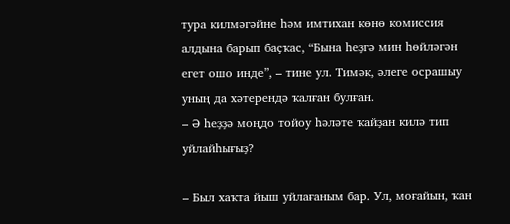тура килмәгәйне һәм имтихан көнө комиссия алдына барып баҫҡас, “Бына һеҙгә мин һөйләгән егет ошо инде”, – тине ул. Тимәк, әлеге осрашыу уның да хәтерендә ҡалған булған.
– Ә һеҙҙә моңдо тойоу һәләте ҡайҙан килә тип уйлайһығыҙ?

– Был хаҡта йыш уйлағаным бар. Ул, моғайын, ҡан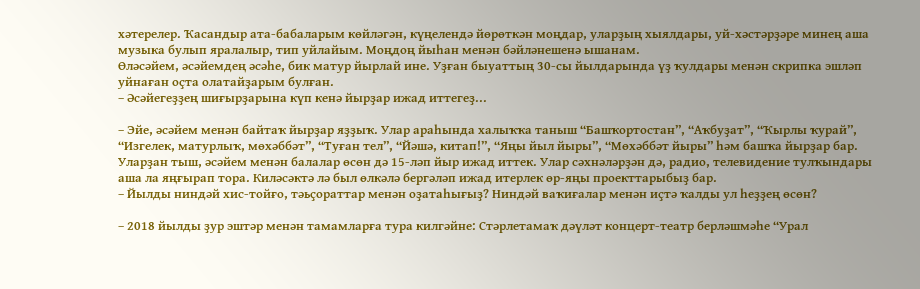хәтерелер. Ҡасандыр ата-бабаларым көйләгән, күңелендә йөрөткән моңдар, уларҙың хыялдары, уй-хәстәрҙәре минең аша музыка булып яралалыр, тип уйлайым. Моңдоң йыһан менән бәйләнешенә ышанам.
Өләсәйем, әсәйемдең әсәһе, бик матур йырлай ине. Уҙған быуаттың 30-сы йылдарында үҙ ҡулдары менән скрипка эшләп уйнаған оҫта олатайҙарым булған.
– Әсәйегеҙҙең шиғырҙарына күп кенә йырҙар ижад иттегеҙ...

– Эйе, әсәйем менән байтаҡ йырҙар яҙҙыҡ. Улар араһында халыҡҡа таныш “Башҡортостан”, “Аҡбуҙат”, “Ҡырлы ҡурай”, “Изгелек, матурлыҡ, мөхәббәт”, “Туған тел”, “Йәшә, китап!”, “Яңы йыл йыры”, “Мөхәббәт йыры” һәм башҡа йырҙар бар. Уларҙан тыш, әсәйем менән балалар өсөн дә 15-ләп йыр ижад иттек. Улар сәхнәләрҙән дә, радио, телевидение тулҡындары аша ла яңғырап тора. Киләсәктә лә был өлкәлә бергәләп ижад итерлек өр-яңы проекттарыбыҙ бар.
– Йылды ниндәй хис-тойғо, тәьҫораттар менән оҙатаһығыҙ? Ниндәй ваҡиғалар менән иҫтә ҡалды ул һеҙҙең өсөн?

– 2018 йылды ҙур эштәр менән тамамларға тура килгәйне: Стәрлетамаҡ дәүләт концерт-театр берләшмәһе “Урал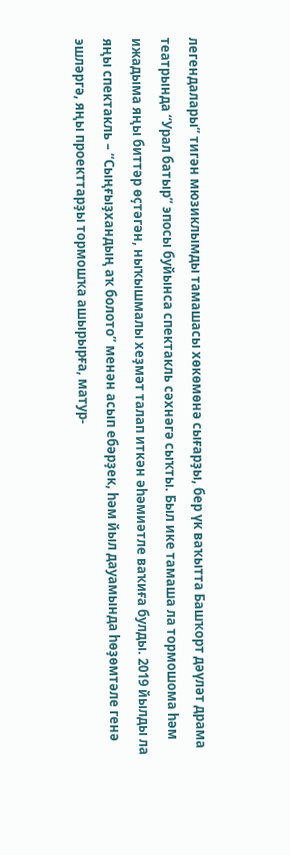легендалары” тигән мюзиклымды тамашасы хөкөмөнә сығарҙы, бер үк ваҡытта Башҡорт дәүләт драма театрында “Урал батыр” эпосы буйынса спектакль сәхнәгә сыҡты. Был ике тамаша ла тормошома һәм ижадыма яңы биттәр өҫтәгән, ныҡышмалы хеҙмәт талап иткән әһәмиәтле ваҡиға булды. 2019 йылды ла яңы спектакль – “Сыңғыҙхандың аҡ болото” менән асып ебәрҙек, һәм йыл дауамында һөҙөмтәле генә эшләргә, яңы проекттарҙы тормошҡа ашырырға, матур-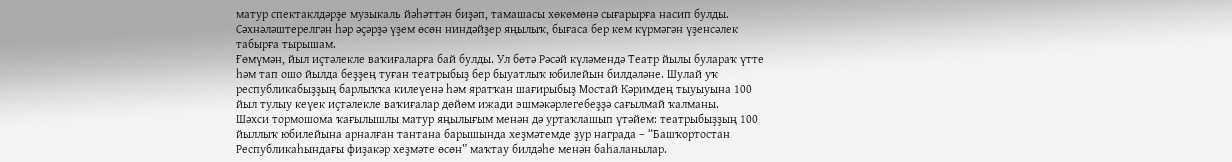матур спектаклдәрҙе музыкаль йәһәттән биҙәп, тамашасы хөкөмөнә сығарырға насип булды. Сәхнәләштерелгән һәр әҫәрҙә үҙем өсөн ниндәйҙер яңылыҡ, бығаса бер кем күрмәгән үҙенсәлек табырға тырышам.
Ғөмүмән, йыл иҫтәлекле ваҡиғаларға бай булды. Ул бөтә Рәсәй күләмендә Театр йылы булараҡ үтте һәм тап ошо йылда беҙҙең туған театрыбыҙ бер быуатлыҡ юбилейын билдәләне. Шулай уҡ республикабыҙҙың барлыҡҡа килеүенә һәм яратҡан шағирыбыҙ Мостай Кәримдең тыуыуына 100 йыл тулыу кеүек иҫтәлекле ваҡиғалар дөйөм ижади эшмәкәрлегебеҙҙә сағылмай ҡалманы.
Шәхси тормошома ҡағылышлы матур яңылығым менән дә уртаҡлашып үтәйем: театрыбыҙҙың 100 йыллыҡ юбилейына арналған тантана барышында хеҙмәтемде ҙур награда – “Башҡортостан Республикаһындағы фиҙакәр хеҙмәте өсөн” маҡтау билдәһе менән баһаланылар.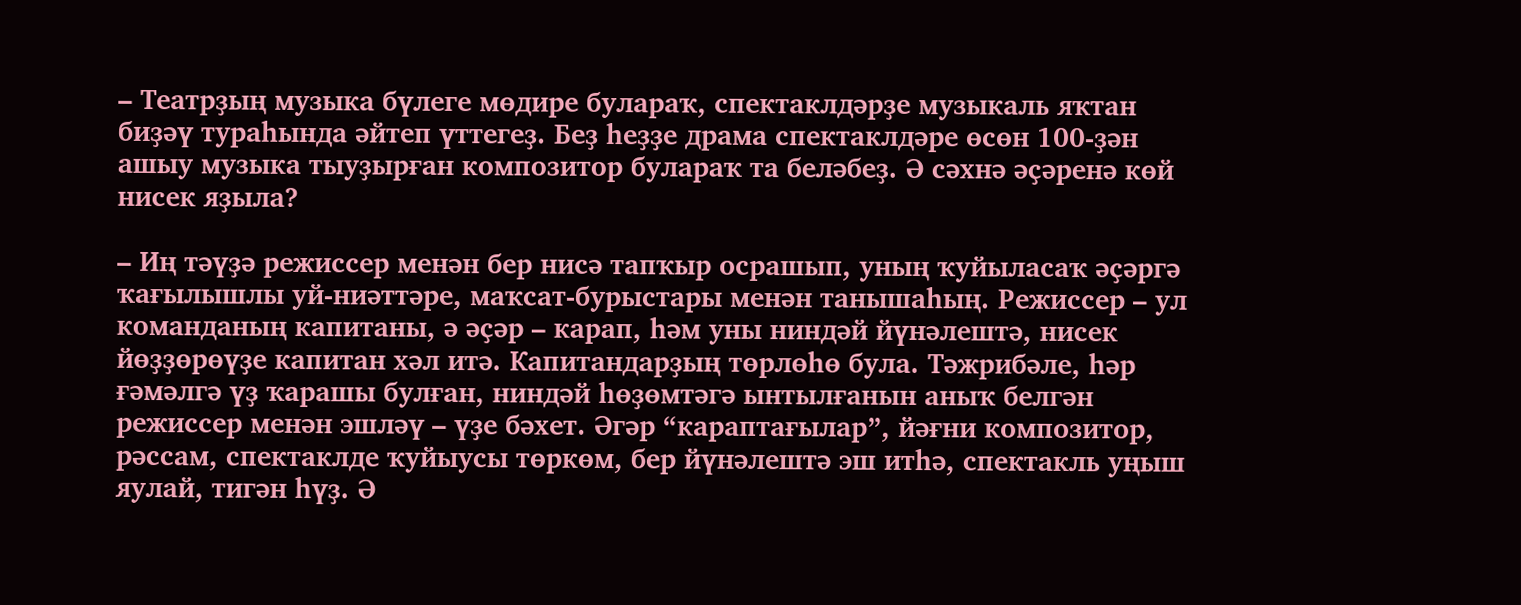– Театрҙың музыка бүлеге мөдире булараҡ, спектаклдәрҙе музыкаль яҡтан биҙәү тураһында әйтеп үттегеҙ. Беҙ һеҙҙе драма спектаклдәре өсөн 100-ҙән ашыу музыка тыуҙырған композитор булараҡ та беләбеҙ. Ә сәхнә әҫәренә көй нисек яҙыла?

– Иң тәүҙә режиссер менән бер нисә тапҡыр осрашып, уның ҡуйыласаҡ әҫәргә ҡағылышлы уй-ниәттәре, маҡсат-бурыстары менән танышаһың. Режиссер – ул команданың капитаны, ә әҫәр – карап, һәм уны ниндәй йүнәлештә, нисек йөҙҙөрөүҙе капитан хәл итә. Капитандарҙың төрлөһө була. Тәжрибәле, һәр ғәмәлгә үҙ ҡарашы булған, ниндәй һөҙөмтәгә ынтылғанын аныҡ белгән режиссер менән эшләү – үҙе бәхет. Әгәр “караптағылар”, йәғни композитор, рәссам, спектаклде ҡуйыусы төркөм, бер йүнәлештә эш итһә, спектакль уңыш яулай, тигән һүҙ. Ә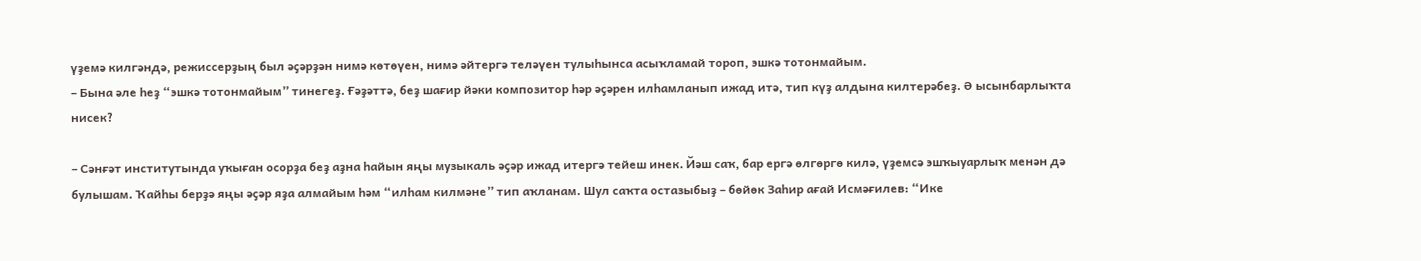үҙемә килгәндә, режиссерҙың был әҫәрҙән нимә көтөүен, нимә әйтергә теләүен тулыһынса асыҡламай тороп, эшкә тотонмайым.
– Бына әле һеҙ “эшкә тотонмайым” тинегеҙ. Ғәҙәттә, беҙ шағир йәки композитор һәр әҫәрен илһамланып ижад итә, тип күҙ алдына килтерәбеҙ. Ә ысынбарлыҡта нисек?

– Сәнғәт институтында уҡыған осорҙа беҙ аҙна һайын яңы музыкаль әҫәр ижад итергә тейеш инек. Йәш саҡ, бар ергә өлгөргө килә, үҙемсә эшҡыуарлыҡ менән дә булышам. Ҡайһы берҙә яңы әҫәр яҙа алмайым һәм “илһам килмәне” тип аҡланам. Шул саҡта остазыбыҙ – бөйөк Заһир ағай Исмәғилев: “Ике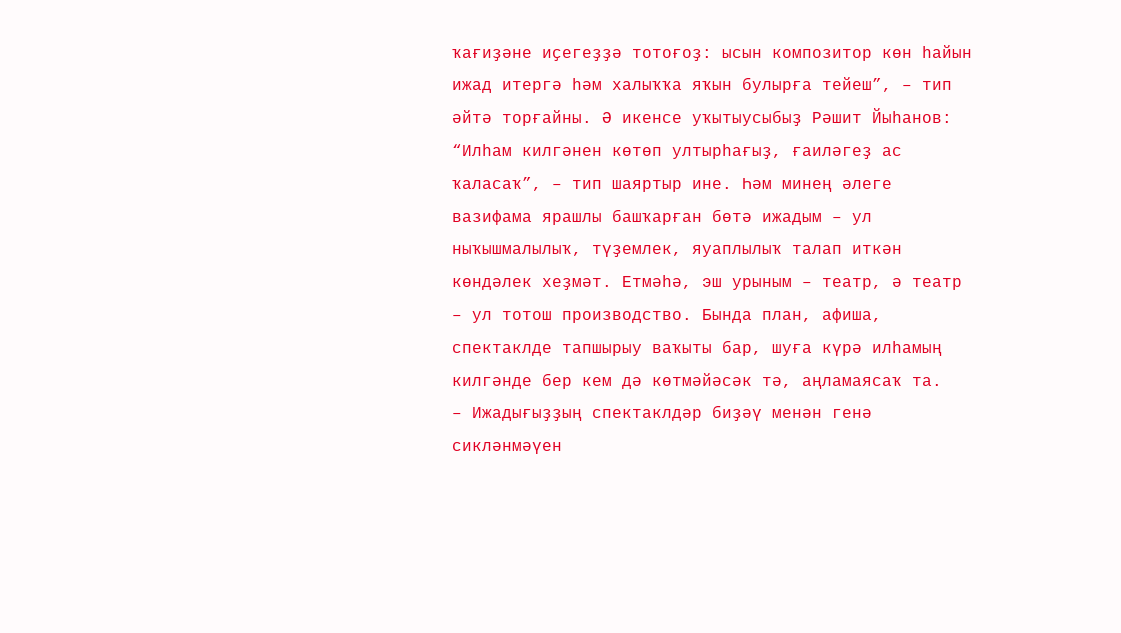ҡағиҙәне иҫегеҙҙә тотоғоҙ: ысын композитор көн һайын ижад итергә һәм халыҡҡа яҡын булырға тейеш”, – тип әйтә торғайны. Ә икенсе уҡытыусыбыҙ Рәшит Йыһанов: “Илһам килгәнен көтөп ултырһағыҙ, ғаиләгеҙ ас ҡаласаҡ”, – тип шаяртыр ине. Һәм минең әлеге вазифама ярашлы башҡарған бөтә ижадым – ул ныҡышмалылыҡ, түҙемлек, яуаплылыҡ талап иткән көндәлек хеҙмәт. Етмәһә, эш урыным – театр, ә театр – ул тотош производство. Бында план, афиша, спектаклде тапшырыу ваҡыты бар, шуға күрә илһамың килгәнде бер кем дә көтмәйәсәк тә, аңламаясаҡ та.
– Ижадығыҙҙың спектаклдәр биҙәү менән генә сикләнмәүен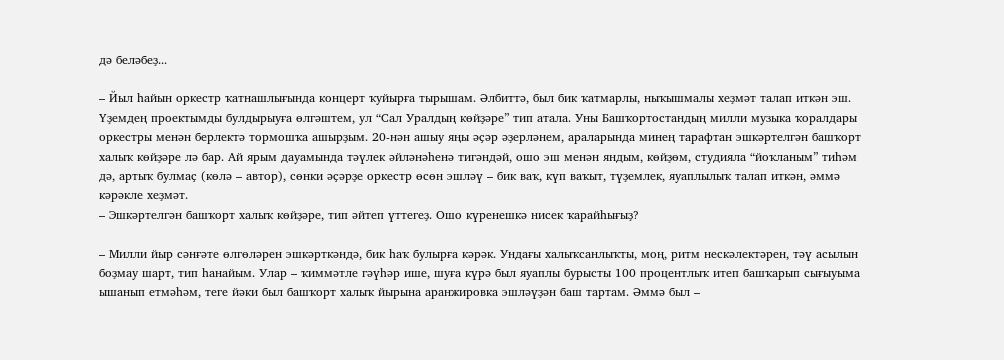дә беләбеҙ...

– Йыл һайын оркестр ҡатнашлығында концерт ҡуйырға тырышам. Әлбиттә, был бик ҡатмарлы, ныҡышмалы хеҙмәт талап иткән эш. Үҙемдең проектымды булдырыуға өлгәштем, ул “Сал Уралдың көйҙәре” тип атала. Уны Башҡортостандың милли музыка ҡоралдары оркестры менән берлектә тормошҡа ашырҙым. 20-нән ашыу яңы әҫәр әҙерләнем, араларында минең тарафтан эшкәртелгән башҡорт халыҡ көйҙәре лә бар. Ай ярым дауамында тәүлек әйләнәһенә тигәндәй, ошо эш менән яндым, көйҙөм, студияла “йоҡланым” тиһәм дә, артыҡ булмаҫ (көлә – автор), сөнки әҫәрҙе оркестр өсөн эшләү – бик ваҡ, күп ваҡыт, түҙемлек, яуаплылыҡ талап иткән, әммә кәрәкле хеҙмәт.
– Эшкәртелгән башҡорт халыҡ көйҙәре, тип әйтеп үттегеҙ. Ошо күренешкә нисек ҡарайһығыҙ?

– Милли йыр сәнғәте өлгөләрен эшкәрткәндә, бик һаҡ булырға кәрәк. Ундағы халыҡсанлыҡты, моң, ритм нескәлектәрен, тәү асылын боҙмау шарт, тип һанайым. Улар – ҡиммәтле гәүһәр ише, шуға күрә был яуаплы бурысты 100 процентлыҡ итеп башҡарып сығыуыма ышанып етмәһәм, теге йәки был башҡорт халыҡ йырына аранжировка эшләүҙән баш тартам. Әммә был –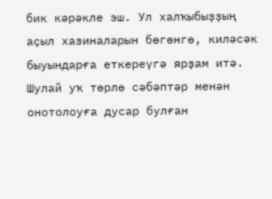бик кәрәкле эш. Ул халҡыбыҙҙың аҫыл хазиналарын бөгөнгө, киләсәк быуындарға еткереүгә ярҙам итә. Шулай уҡ төрлө сәбәптәр менән онотолоуға дусар булған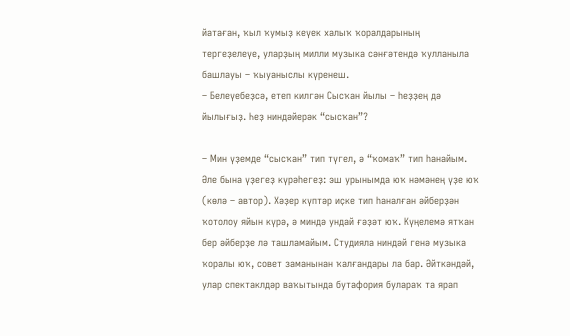йатаған, ҡыл ҡумыҙ кеүек халыҡ ҡоралдарының тергеҙелеүе, уларҙың милли музыка сәнғәтендә ҡулланыла башлауы – ҡыуаныслы күренеш.
– Белеүебеҙсә, етеп килгән Сысҡан йылы – һеҙҙең дә йылығыҙ. Һеҙ ниндәйерәк “сысҡан”?

– Мин үҙемде “сысҡан” тип түгел, ә “ҡомаҡ” тип һанайым. Әле бына үҙегеҙ күрәһегеҙ: эш урынымда юҡ нәмәнең үҙе юҡ (көлә – автор). Хәҙер күптәр иҫке тип һаналған әйберҙән ҡотолоу яйын күрә, ә миндә ундай ғәҙәт юҡ. Күңелемә ятҡан бер әйберҙе лә ташламайым. Студияла ниндәй генә музыка ҡоралы юҡ, совет заманынан ҡалғандары ла бар. Әйткәндәй, улар спектаклдәр ваҡытында бутафория булараҡ та ярап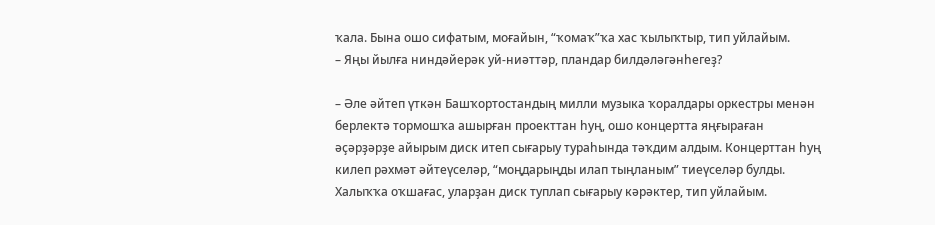ҡала. Бына ошо сифатым, моғайын, “ҡомаҡ”ҡа хас ҡылыҡтыр, тип уйлайым.
– Яңы йылға ниндәйерәк уй-ниәттәр, пландар билдәләгәнһегеҙ?

– Әле әйтеп үткән Башҡортостандың милли музыка ҡоралдары оркестры менән берлектә тормошҡа ашырған проекттан һуң, ошо концертта яңғыраған әҫәрҙәрҙе айырым диск итеп сығарыу тураһында тәҡдим алдым. Концерттан һуң килеп рәхмәт әйтеүселәр, “моңдарыңды илап тыңланым” тиеүселәр булды. Халыҡҡа оҡшағас, уларҙан диск туплап сығарыу кәрәктер, тип уйлайым.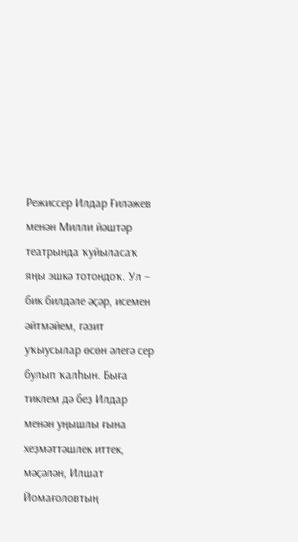Режиссер Илдар Ғиләжев менән Милли йәштәр театрында ҡуйыласаҡ яңы эшкә тотондоҡ. Ул – бик билдәле әҫәр, исемен әйтмәйем, гәзит уҡыусылар өсөн әлегә сер булып ҡалһын. Быға тиклем дә беҙ Илдар менән уңышлы ғына хеҙмәттәшлек иттек, мәҫәлән, Илшат Йомағоловтың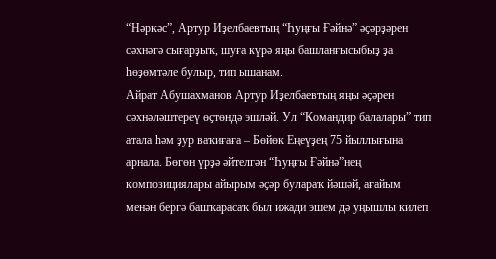“Нәркәс”, Артур Иҙелбаевтың “Һуңғы Ғәйнә” әҫәрҙәрен сәхнәгә сығарҙыҡ, шуға күрә яңы башланғысыбыҙ ҙа һөҙөмтәле булыр, тип ышанам.
Айрат Абушахманов Артур Иҙелбаевтың яңы әҫәрен сәхнәләштереү өҫтөндә эшләй. Ул “Командир балалары” тип атала һәм ҙур ваҡиғаға – Бөйөк Еңеүҙең 75 йыллығына арнала. Бөгөн үрҙә әйтелгән “Һуңғы Ғәйнә”нең композициялары айырым әҫәр булараҡ йәшәй, ағайым менән бергә башҡарасаҡ был ижади эшем дә уңышлы килеп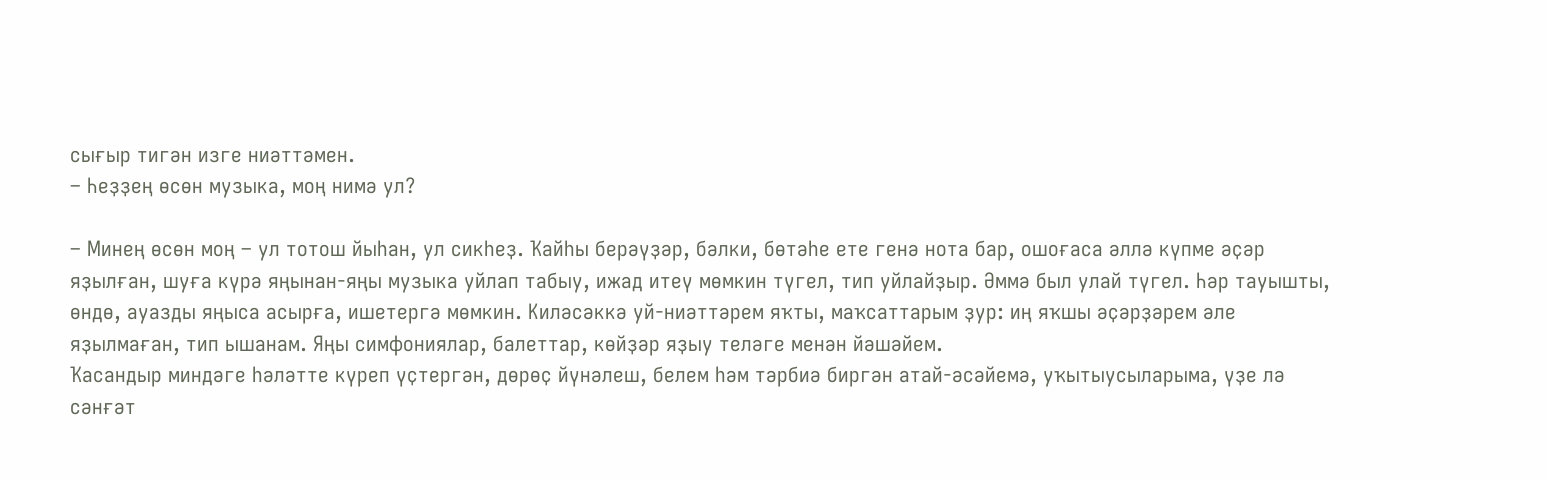сығыр тигән изге ниәттәмен.
– Һеҙҙең өсөн музыка, моң нимә ул?

– Минең өсөн моң – ул тотош йыһан, ул сикһеҙ. Ҡайһы берәүҙәр, бәлки, бөтәһе ете генә нота бар, ошоғаса әллә күпме әҫәр яҙылған, шуға күрә яңынан-яңы музыка уйлап табыу, ижад итеү мөмкин түгел, тип уйлайҙыр. Әммә был улай түгел. Һәр тауышты, өндө, ауазды яңыса асырға, ишетергә мөмкин. Киләсәккә уй-ниәттәрем яҡты, маҡсаттарым ҙур: иң яҡшы әҫәрҙәрем әле яҙылмаған, тип ышанам. Яңы симфониялар, балеттар, көйҙәр яҙыу теләге менән йәшәйем.
Ҡасандыр миндәге һәләтте күреп үҫтергән, дөрөҫ йүнәлеш, белем һәм тәрбиә биргән атай-әсәйемә, уҡытыусыларыма, үҙе лә сәнғәт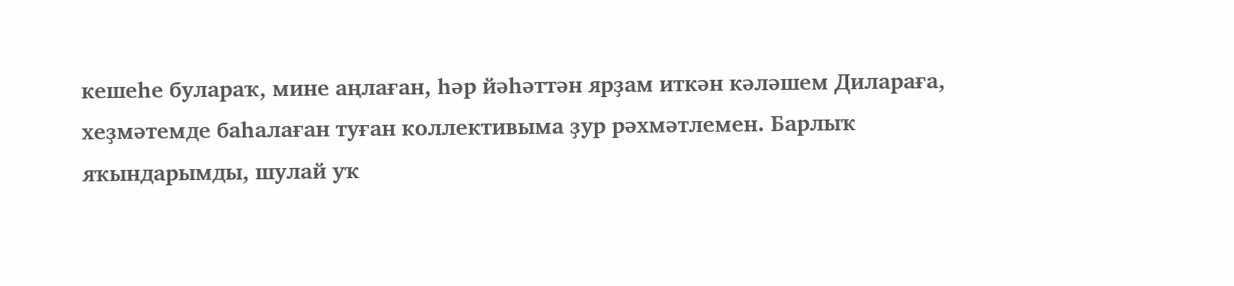кешеһе булараҡ, мине аңлаған, һәр йәһәттән ярҙам иткән кәләшем Дилараға, хеҙмәтемде баһалаған туған коллективыма ҙур рәхмәтлемен. Барлыҡ яҡындарымды, шулай уҡ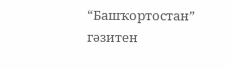“Башҡортостан” гәзитен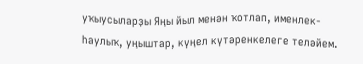уҡыусыларҙы Яңы йыл менән ҡотлап, именлек-һаулыҡ, уңыштар, күңел күтәренкелеге теләйем.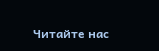Читайте нас